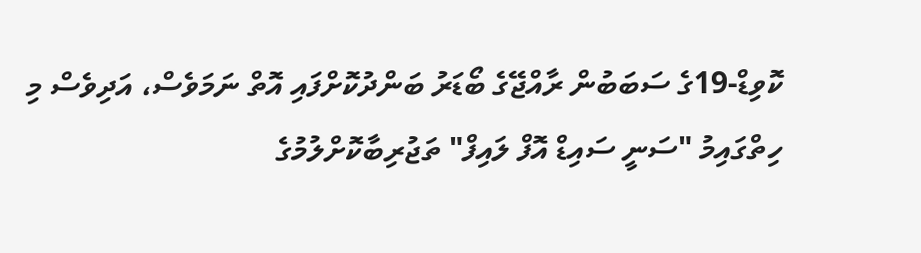ކޮވިޑް-19ގެ ސަބަބުން ރާއްޖޭގެ ބޯޑަރު ބަންދުކޮށްފައި އޮތް ނަމަވެސް، އަދިވެސް މި ހިތްގައިމު "ސަނީ ސައިޑް އޮފް ލައިފް" ތަޖުރިބާކޮށްލުމުގެ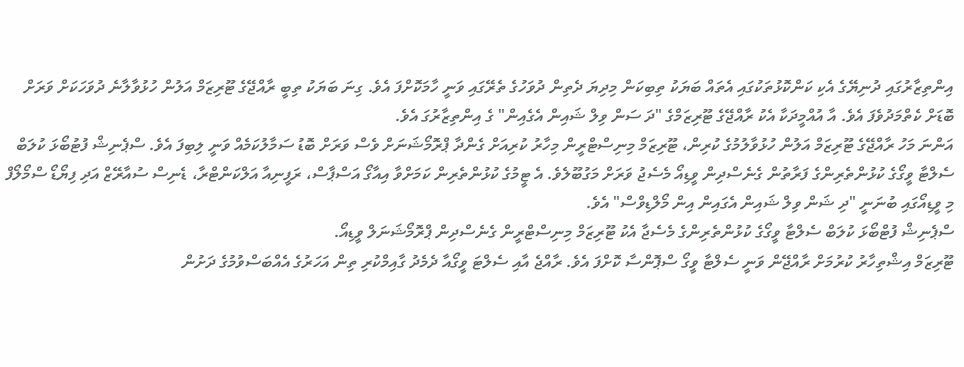އިންތިޒާރުގައި ދުނިޔޭގެ އެކި ކަންކޮޅުތަކުގައި އެތައް ބަޔަކު ތިބިކަން މިދިޔަ ދެތިން ދުވަހުގެ ތެރޭގައި ވަނީ ހާމަކޮށްފަ އެވެ. ގިނަ ބަޔަކު ތިބީ ރާއްޖޭގެ ޓޫރިޒަމް އަލުން ހުޅުވާލާނެ ދުވަހަކަށް ވަރަށް ބޮޑަށް ކެތްމަދުވެފަ އެވެ. އާ އުއްމީދަކާ އެކު ރާއްޖޭގެ ޓޫރިޒަމްގެ "ދަ ސަން ވިލް ޝައިން އެގެއިން" ގެ އިންތިޒާރުގަ އެވެ.
އަންނަ މަހު ރާއްޖޭގެ ޓޫރިޒަމް އަލުން ހުޅުވާލުމުގެ ކުރިން، ޓޫރިޒަމް މިނިސްޓްރީން މިހާރު ކުރިއަށް ގެންދާ ޕްރޮމޯޝަނަށް ވެސް ވަރަށް ބޮޑު ސަމާލުކަމެއް ވަނީ ލިބިފަ އެވެ. ސްޕެނިޝް ފުޓުބޯޅަ ކުލަބް ސެލްޓާ ވީގޯގެ ކުޅުންތެރިންގެ ފަރާތުން ގެނެސްދިން ވީޑިއޯ މެސެޖު ވަރަށް މަގުބޫލެވެ. އެ ޓީމުގެ ކުޅުންތެރިން ކަމަށްވާ އިއާގޯ އަސްޕާސް، ރަފީނިއާ އަލްކަންޓްރާ، ޑެނިސް ސުއާރޭޒް އަދި ފިޔޯޑޯ ސްމޯލޯފް މި ވީޑިއޯގައި ބުނަނީ "ދި ޝަން ވިލް ޝައިން އެގައިން އިން މޯލްޑިވްސް" އެވެ.
ސްޕެނިޝް ފުޓްބޯޅަ ކުލަބް ސެލްޓާ ވީގޯގެ ކުޅުންތެރިންގެ މެސެޖާ އެކު ޓޫރިޒަމް މިނިސްޓްރީން ގެނެސްދިން ޕްރޮމޯޝަނަލް ވީޑިއޯ.
ޓޫރިޒަމް އިޝްތިހާރު ކުރުމަށް ރާއްޖޭން ވަނީ ސެލްޓާ ވީގޯ ސްޕޮންސާ ކޮށްފަ އެވެ. ރާއްޖެ އާއި ސެލްޓަ ވީގޯއާ ދެމެދު ގާއިމްކުރި ތިން އަހަރުގެ އެއްބަސްވުމުގެ ދަށުން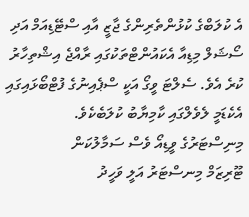އެ ކުލަބްގެ ކުޅުންތެރިންގެ ޖާޒީ އާއި ސްޓޭޑިއަމް އަދި ސޯޝަލް މިޑިއާ އެކައުންޓްތަކުގައި ރާއްޖެ އިޝްތިހާރު ކުރެ އެވެ. ސެލްޓަ ވީގޯ އަކީ ސްޕެއިނުގެ ފުޓްބޯޅައިގައި އެކެޑަމީ ލެވެލްގައި ކާމިޔާބު ކުލަބެކެވެ.
މިނިސްޓަރުގެ ވީޑިއޯ ވެސް ސަމާލުކަން
ޓޫރިޒަމް މިނސްޓަރު އަލީ ވަހީދު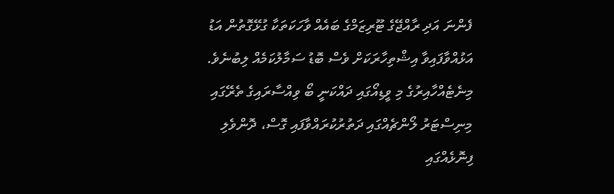ފެންނަ އަދި ރާއްޖޭގެ ޓޫރިޒަމްގެ ބައެއް ވާހަކަތަކާ ގުޅޭގޮތުން އަޑު އަޅުއްވާފައިވާ އިޝްތިހާރަކަށް ވެސް ބޮޑު ސަމާލުކަމެއް ލިބުނެވެ. މިނެޓެއްހާއިރުގެ މި ވީޑިއޯގައި ދައްކަނީ ބޯ ވިއްސާރައިގެ ތެރޭގައި މިނިސްޓަރު ލޯންޗެއްގައި ދަތުރުކުރައްވާފައި ގޮސް، ދޮންވެލި ފިނޮޅެއްގައި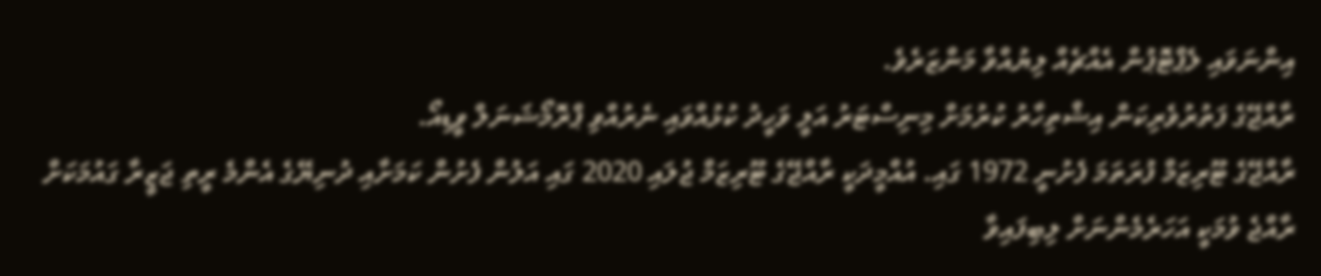އިންނަވައި ލެޕްޓޮޕުން އެއްޗެއް ލިޔުއްވާ މަންޒަރެވެ.
ރާއްޖޭގެ ފަތުރުވެރިކަން އިޝްތިހާރު ކުރުމަށް މިނިސްޓަރު އަލީ ވަހީދު ކުޅުއްވައި ނެރުއްވި ޕްރޮމޯޝަނަލް ވީޑިއޯ.
ރާއްޖޭގެ ޓޫރިޒަމް ފުރަތަމަ ފެށުނީ 1972 ގައި. އުއްމީދަކީ ރާއްޖޭގެ ޓޫރިޒަމް ޖުލައި 2020 ގައި އަލުން ފެށުން ކަމަށާއި ދުނިޔޭގެ އެންމެ ރީތި ޖަޒީރާ ގައުމަކަށް ރާއްޖެ ވުމަކީ އަހަރެމެންނަށް ލިބިފައިވާ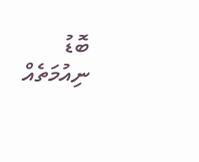ބޮޑު ނިއުމަތެއް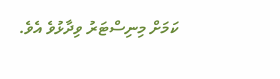ކަމަށް މިނިސްޓަރު ވިދާޅުވެ އެވެ.